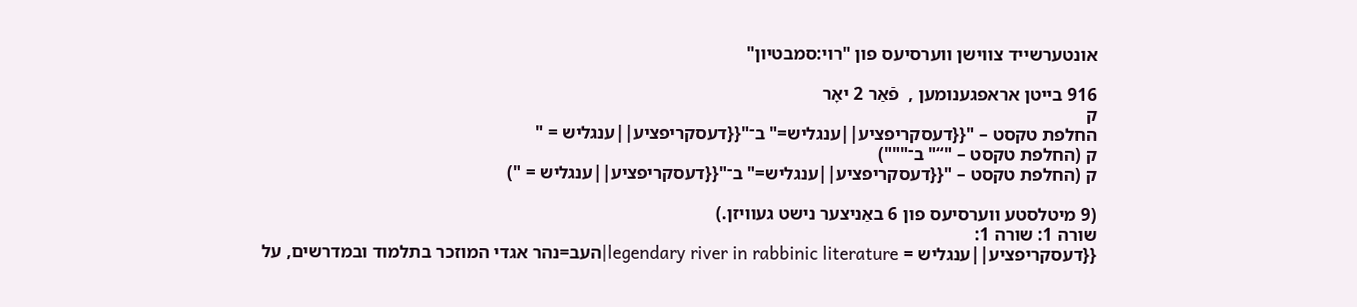אונטערשייד צווישן ווערסיעס פון "רוי:סמבטיון"

916 בייטן אראפגענומען ,  פֿאַר 2 יאָר
ק
החלפת טקסט – "{{דעסקריפציע||ענגליש=" ב־"{{דעסקריפציע||ענגליש = "
ק (החלפת טקסט – "“" ב־""")
ק (החלפת טקסט – "{{דעסקריפציע||ענגליש=" ב־"{{דעסקריפציע||ענגליש = ")

(9 מיטלסטע ווערסיעס פון 6 באַניצער נישט געוויזן.)
שורה 1: שורה 1:
{{דעסקריפציע||ענגליש = legendary river in rabbinic literature|העב=נהר אגדי המוזכר בתלמוד ובמדרשים, על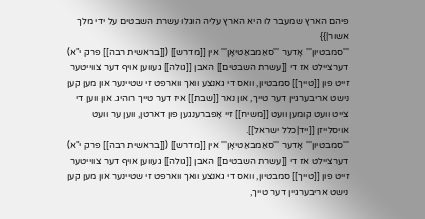פיהם הארץ שמעבר לו היא הארץ עליה הוגלו עשרת השבטים על ידי מלך אשור|}}
'''סמבטיון''' אָדער '''סאַמבאַטיאָן''' אין [[מדרש]] ([[בראשית רבה]] פרק י"א) דערציילט אז די [[עשרת השבטים]] האבן [[גולה]] געווען אויף דער צווייטער זייט פון [[טייך]] סמבטיון, וואס די גאנצע וואך ווארפט זי שטיינער און מען קען נישט אריבערגיין דער טייך, און נאר [[שבת]] איז דער טייך רוהיג. און ווען די צייט וועט קומען וועט [[משיח]] זיי אָפברענגען פון דארטן, ווען ער וועט אויסלייזן [[ייד|כלל ישראל]].
'''סמבטיון''' אָדער '''סאַמבאַטיאָן''' אין [[מדרש]] ([[בראשית רבה]] פרק י"א) דערציילט אז די [[עשרת השבטים]] האבן [[גולה]] געווען אויף דער צווייטער זייט פון [[טייך]] סמבטיון, וואס די גאנצע וואך ווארפט זי שטיינער און מען קען נישט אריבערגיין דער טייך,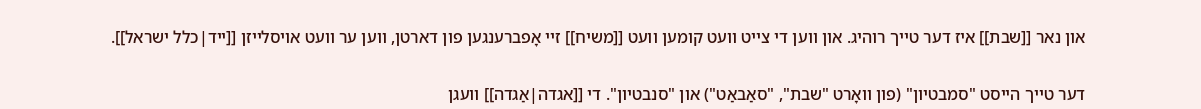און נאר [[שבת]] איז דער טייך רוהיג. און ווען די צייט וועט קומען וועט [[משיח]] זיי אָפברענגען פון דארטן, ווען ער וועט אויסלייזן [[ייד|כלל ישראל]].


דער טייך הייסט "סמבטיון" (פון וואָרט "שבת", "סאַבאַט") און "סנבטיון". די [[אגדה|אַגדה]] וועגן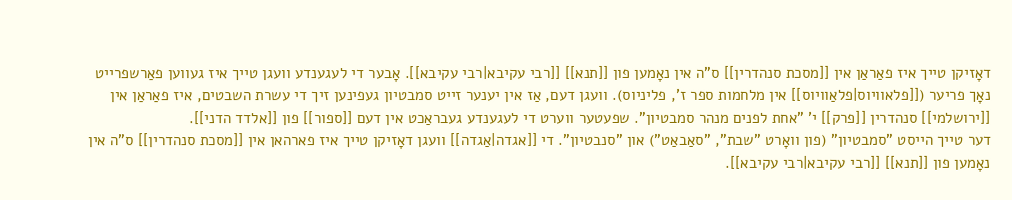דאָזיקן טייך איז פאַראַן אין [[מסכת סנהדרין]] ס"ה אין נאָמען פון [[תנא]] [[רבי עקיבא|רבי עקיבא]]. אָבער די לעגענדע וועגן טייך איז געווען פאַרשפרייט נאָך פריער ([[פלאוויוס|פלאַוויוס]] אין מלחמות ספר ז', פליניוס). וועגן דעם, אַז אין יענער זייט סמבטיון געפינען זיך די עשרת השבטים, איז פאַראַן אין [[ירושלמי]] סנהדרין [[פרק]] י' "אחת לפנים מנהר סמבטיון". שפעטער ווערט די לעגענדע געבראַכט אין דעם [[ספור]] פון [[אלדד הדני]].
דער טייך הייסט "סמבטיון" (פון וואָרט "שבת", "סאַבאַט") און "סנבטיון". די [[אגדה|אַגדה]] וועגן דאָזיקן טייך איז פארהאן אין [[מסכת סנהדרין]] ס"ה אין נאָמען פון [[תנא]] [[רבי עקיבא|רבי עקיבא]].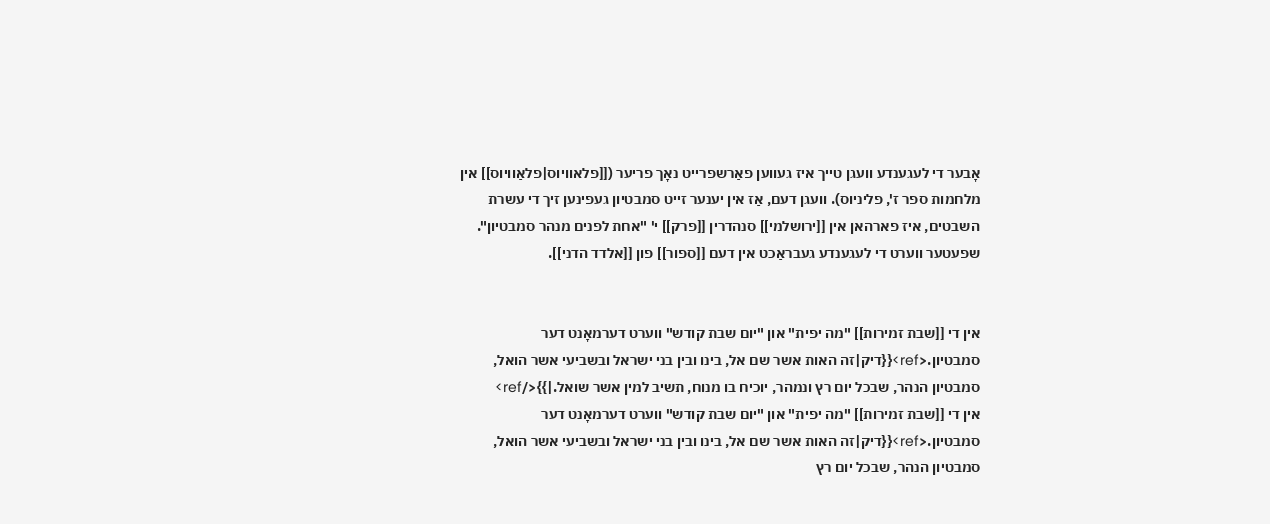אָבער די לעגענדע וועגן טייך איז געווען פאַרשפרייט נאָך פריער ([[פלאוויוס|פלאַוויוס]] אין מלחמות ספר ז', פליניוס). וועגן דעם, אַז אין יענער זייט סמבטיון געפינען זיך די עשרת השבטים, איז פארהאן אין [[ירושלמי]] סנהדרין [[פרק]] י' "אחת לפנים מנהר סמבטיון". שפעטער ווערט די לעגענדע געבראַכט אין דעם [[ספור]] פון [[אלדד הדני]].


אין די [[שבת זמירות]] "מה יפית" און "יום שבת קודש" ווערט דערמאָנט דער סמבטיון.<ref>{{דיק|זה האות אשר שם אל, בינו ובין בני ישראל ובשביעי אשר הואל, סמבטיון הנהר, שבכל יום רץ ונמהר, יוכיח בו מנוח, תשיב למין אשר שואל.|}}</ref>
אין די [[שבת זמירות]] "מה יפית" און "יום שבת קודש" ווערט דערמאָנט דער סמבטיון.<ref>{{דיק|זה האות אשר שם אל, בינו ובין בני ישראל ובשביעי אשר הואל, סמבטיון הנהר, שבכל יום רץ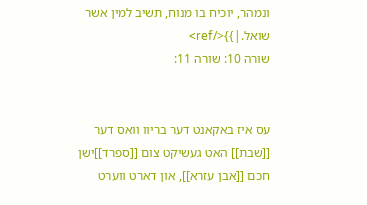ונמהר, יוכיח בו מנוח, תשיב למין אשר שואל.|}}</ref>
שורה 10: שורה 11:


עס איז באקאנט דער בריוו וואס דער [[שבת]] האט געשיקט צום [[ספרד]]ישן חכם [[אבן עזרא]], און דארט ווערט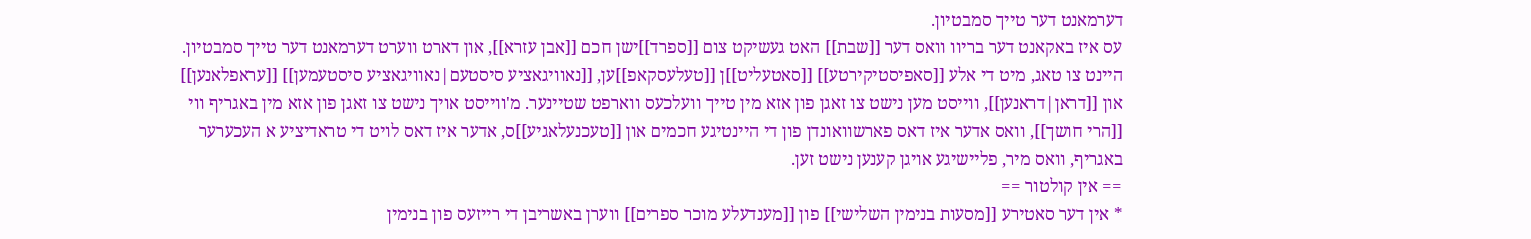דערמאנט דער טייך סמבטיון.
עס איז באקאנט דער בריוו וואס דער [[שבת]] האט געשיקט צום [[ספרד]]ישן חכם [[אבן עזרא]], און דארט ווערט דערמאנט דער טייך סמבטיון.
היינט צו טאג, מיט די אלע [[סאפיסטיקירטע]] [[סאטעליט]]ן [[טעלעסקאפ]]ען, [[נאוויגאציע סיסטעם|נאוויגאציע סיסטעמען]] [[עראפלאנען]] און [[דראן|דראנען]], ווייסט מען נישט צו זאגן פון אזא מין טייך וועלכעס ווארפט שטיינער. מ'ווייסט אויך נישט צו זאגן פון אזא מין באגריף ווי [[הרי חושך]], וואס אדער איז דאס פארשוואונדן פון די היינטיגע חכמים און [[טעכנעלאגיע]]ס, אדער איז דאס לויט די טראדיציע א העכערער באגריף, וואס מיר, פליישיגע אויגן קענען נישט זען.
== אין קולטור ==
* אין דער סאטירע [[מסעות בנימין השלישי]] פון [[מענדעלע מוכר ספרים]] ווערן באשריבן די רייזעס פון בנימין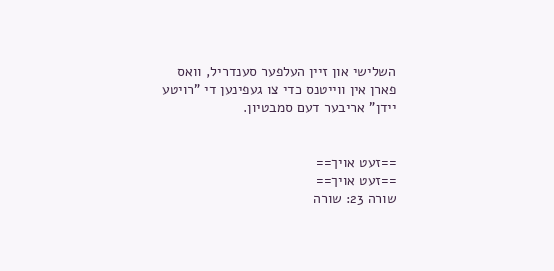השלישי און זיין העלפער סענדריל, וואס פארן אין ווייטנס כדי צו געפינען די "רויטע יידן" אריבער דעם סמבטיון.


==זעט אויך==
==זעט אויך==
שורה 23: שורה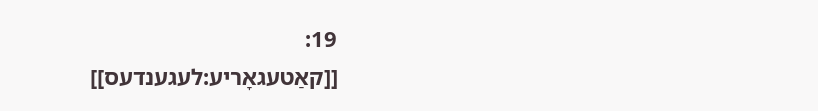19:
[[קאַטעגאָריע:לעגענדעס]]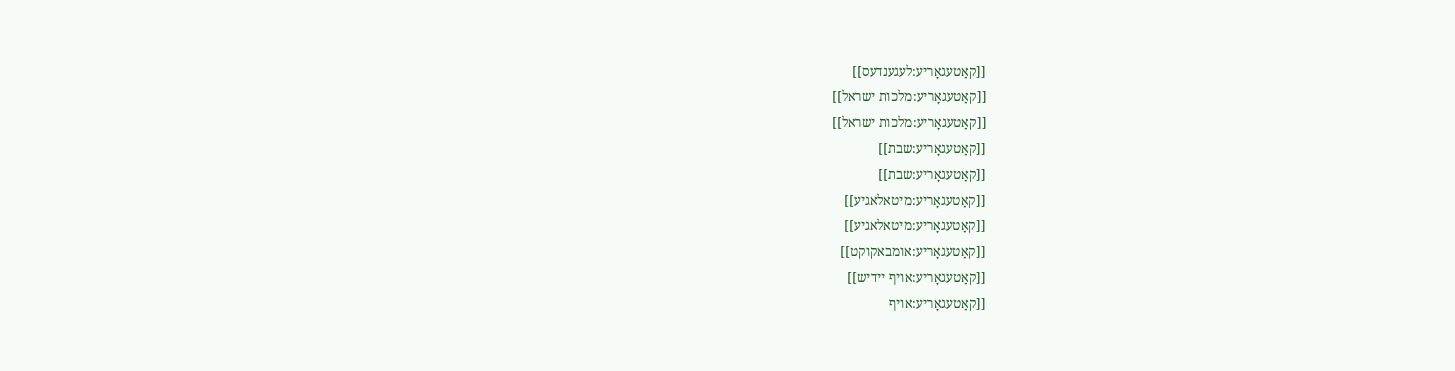[[קאַטעגאָריע:לעגענדעס]]
[[קאַטעגאָריע:מלכות ישראל]]
[[קאַטעגאָריע:מלכות ישראל]]
[[קאַטעגאָריע:שבת]]
[[קאַטעגאָריע:שבת]]
[[קאַטעגאָריע:מיטאלאגיע]]
[[קאַטעגאָריע:מיטאלאגיע]]
[[קאַטעגאָריע:אומבאקוקט]]
[[קאַטעגאָריע:אויף יידיש]]
[[קאַטעגאָריע:אויף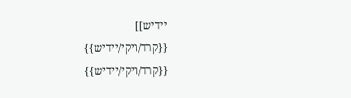יידיש]]
{{קרד/ויקי/יידיש}}
{{קרד/ויקי/יידיש}}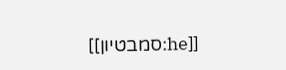[[he:סמבטיון]]